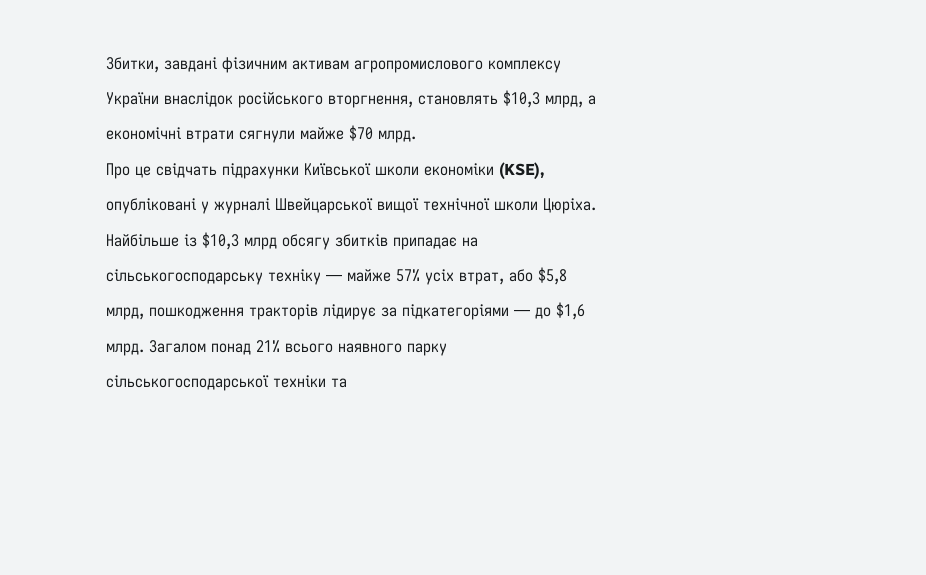Збитки, завдані фізичним активам агропромислового комплексу України внаслідок російського вторгнення, становлять $10,3 млрд, а економічні втрати сягнули майже $70 млрд.
Про це свідчать підрахунки Київської школи економіки (KSE), опубліковані у журналі Швейцарської вищої технічної школи Цюріха.
Найбільше із $10,3 млрд обсягу збитків припадає на сільськогосподарську техніку — майже 57% усіх втрат, або $5,8 млрд, пошкодження тракторів лідирує за підкатегоріями — до $1,6 млрд. Загалом понад 21% всього наявного парку сільськогосподарської техніки та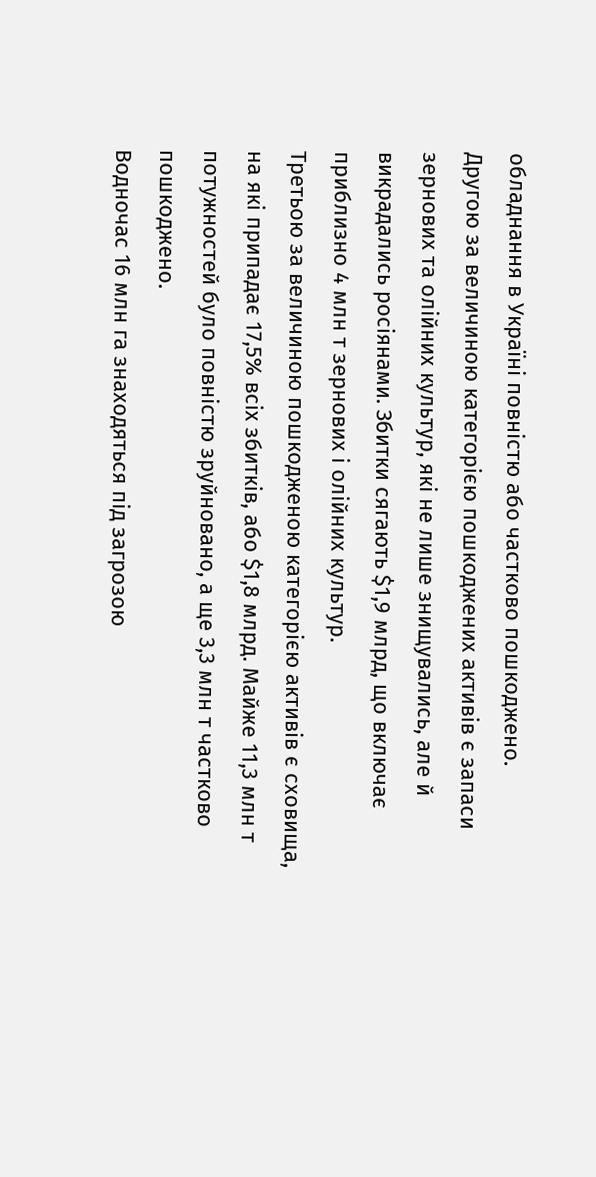обладнання в Україні повністю або частково пошкоджено.
Другою за величиною категорією пошкоджених активів є запаси зернових та олійних культур, які не лише знищувались, але й викрадались росіянами. Збитки сягають $1,9 млрд, що включає приблизно 4 млн т зернових і олійних культур.
Третьою за величиною пошкодженою категорією активів є сховища, на які припадає 17,5% всіх збитків, або $1,8 млрд. Майже 11,3 млн т потужностей було повністю зруйновано, а ще 3,3 млн т частково пошкоджено.
Водночас 16 млн га знаходяться під загрозою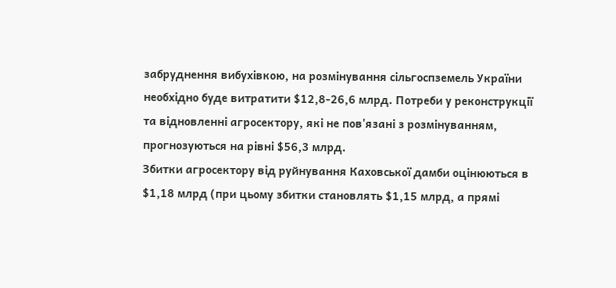забруднення вибухівкою, на розмінування сільгоспземель України необхідно буде витратити $12,8-26,6 млрд. Потреби у реконструкції та відновленні агросектору, які не пов'язані з розмінуванням, прогнозуються на рівні $56,3 млрд.
Збитки агросектору від руйнування Каховської дамби оцінюються в $1,18 млрд (при цьому збитки становлять $1,15 млрд, а прямі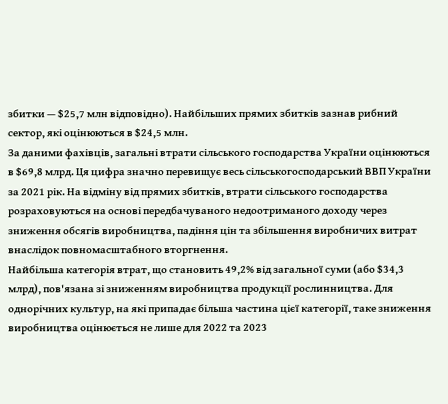збитки — $25,7 млн відповідно). Найбільших прямих збитків зазнав рибний сектор, які оцінюються в $24,5 млн.
За даними фахівців, загальні втрати сільського господарства України оцінюються в $69,8 млрд. Ця цифра значно перевищує весь сільськогосподарський ВВП України за 2021 рік. На відміну від прямих збитків, втрати сільського господарства розраховуються на основі передбачуваного недоотриманого доходу через зниження обсягів виробництва, падіння цін та збільшення виробничих витрат внаслідок повномасштабного вторгнення.
Найбільша категорія втрат, що становить 49,2% від загальної суми (або $34,3 млрд), пов'язана зі зниженням виробництва продукції рослинництва. Для однорічних культур, на які припадає більша частина цієї категорії, таке зниження виробництва оцінюється не лише для 2022 та 2023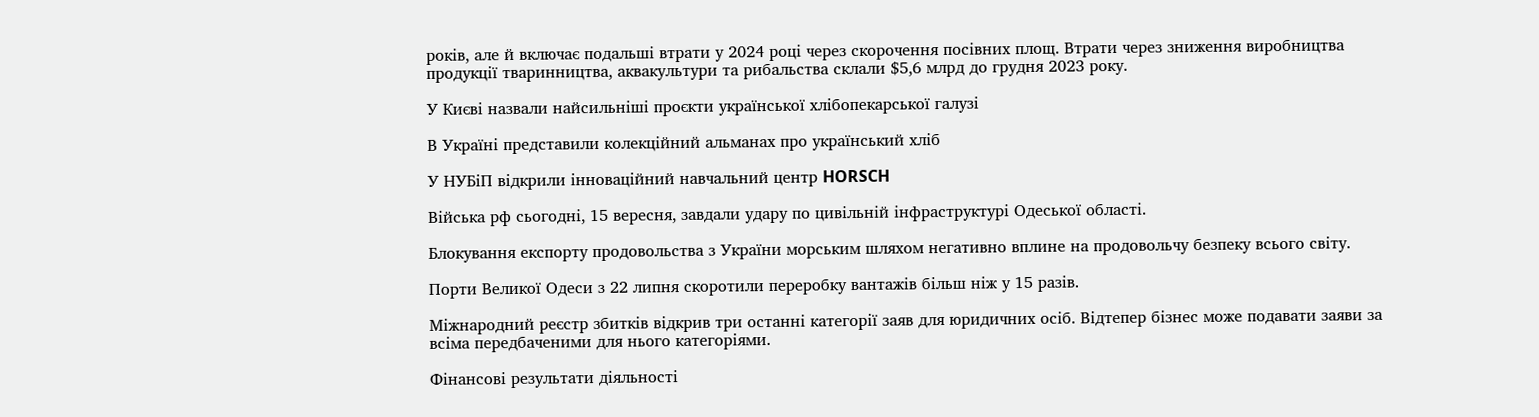років, але й включає подальші втрати у 2024 році через скорочення посівних площ. Втрати через зниження виробництва продукції тваринництва, аквакультури та рибальства склали $5,6 млрд до грудня 2023 року.

У Києві назвали найсильніші проєкти української хлібопекарської галузі

В Україні представили колекційний альманах про український хліб

У НУБіП відкрили інноваційний навчальний центр HORSCH

Війська рф сьогодні, 15 вересня, завдали удару по цивільній інфраструктурі Одеської області.

Блокування експорту продовольства з України морським шляхом негативно вплине на продовольчу безпеку всього світу.

Порти Великої Одеси з 22 липня скоротили переробку вантажів більш ніж у 15 разів.

Міжнародний реєстр збитків відкрив три останні категорії заяв для юридичних осіб. Відтепер бізнес може подавати заяви за всіма передбаченими для нього категоріями.

Фінансові результати діяльності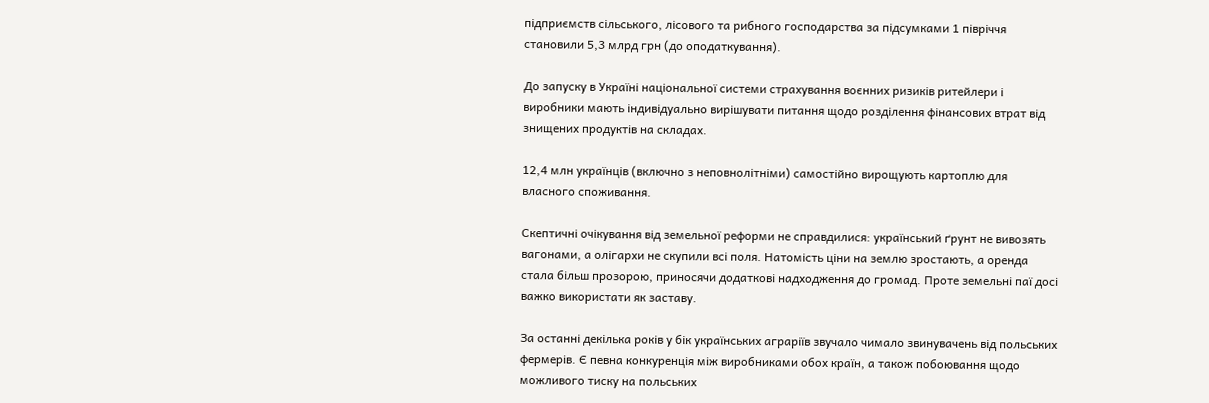підприємств сільського, лісового та рибного господарства за підсумками 1 півріччя становили 5,3 млрд грн (до оподаткування).

До запуску в Україні національної системи страхування воєнних ризиків ритейлери і виробники мають індивідуально вирішувати питання щодо розділення фінансових втрат від знищених продуктів на складах.

12,4 млн українців (включно з неповнолітніми) самостійно вирощують картоплю для власного споживання.

Скептичні очікування від земельної реформи не справдилися: український ґрунт не вивозять вагонами, а олігархи не скупили всі поля. Натомість ціни на землю зростають, а оренда стала більш прозорою, приносячи додаткові надходження до громад. Проте земельні паї досі важко використати як заставу.

За останні декілька років у бік українських аграріїв звучало чимало звинувачень від польських фермерів. Є певна конкуренція між виробниками обох країн, а також побоювання щодо можливого тиску на польських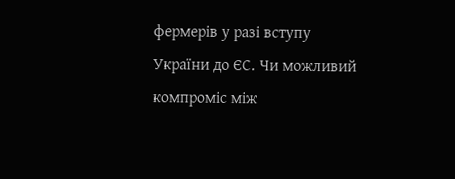фермерів у разі вступу України до ЄС. Чи можливий компроміс між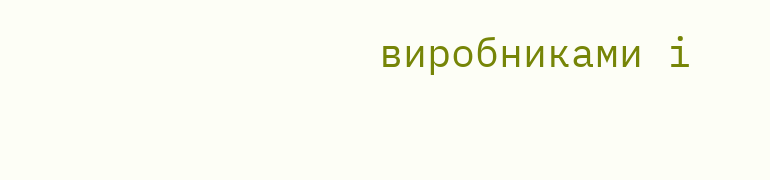виробниками і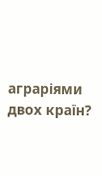аграріями двох країн?